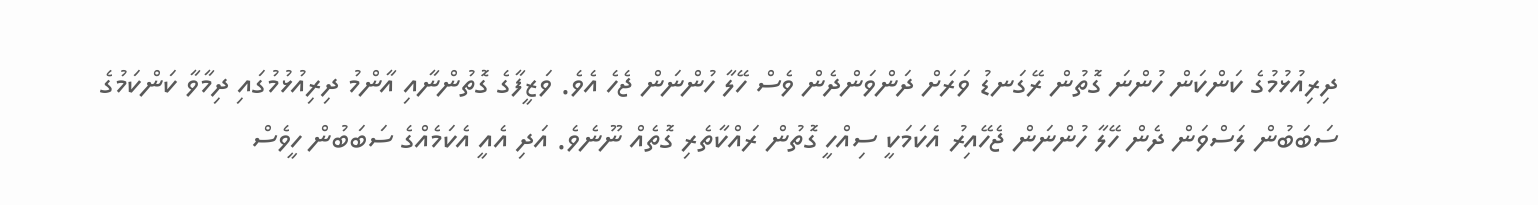ދިރިއުޅުމުގެ ކަންކަން ހުންނަ ގޮތުން ރޭގަނޑު ވަރަށް ދަންވަންދެން ވެސް ހޭލާ ހުންނަން ޖެހެ އެވެ. ވަޒީފާގެ ގޮތުންނާއި އާންމު ދިރިއުޅުމުގައި ދިމާވާ ކަންކަމުގެ ސަބަބުން ލަސްވަން ދެން ހޭލާ ހުންނަން ޖެހޭއިރު އެކަމަކީ ސިއްހީ ގޮތުން ރައްކާތެރި ގޮތެއް ނޫނެވެ. އަދި އެއީ އެކަމެއްގެ ސަބަބުން ހީވެސް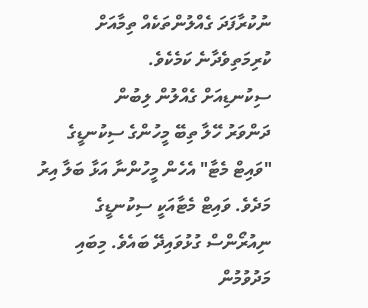ނުކުރާފަދަ ގެއްލުންތަކެއް ތިމާއަށް ކުރިމަތިވެދާނެ ކަމެކެވެ.
ސިކުނޑިއަށް ގެއްލުން ލިބުން
ދަންވަރު ހޭލާ ތިބޭ މީހުންގެ ސިކުނޑީގެ "ވައިޓް މެޓާ" އެހެން މީހުންނާ އަޅާ ބަލާ އިރު މަދެވެ. ވައިޓް މެޓާއަކީ ސިކުނޑީގެ ނިއުރޯންސް ގުޅުވައިދޭ ބައެވެ. މިބައި މަދުވުމުން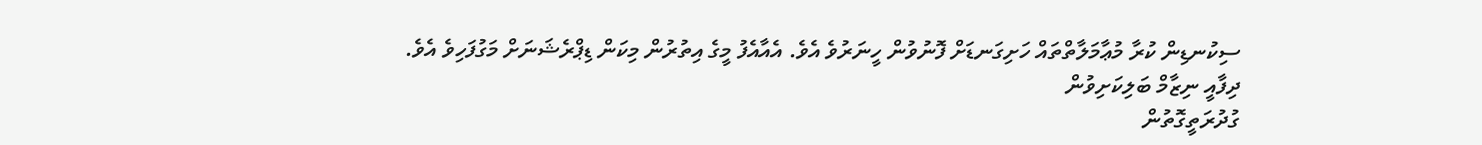ސިކުނޑިން ކުރާ މުޢާމަލާތްތައް ހަށިގަނޑަށް ފޮނުވުން ހީނަރުވެ އެވެ. އެއާއެފު މީގެ އިތުރުން މިކަން ޑިޕްރެޝަނަށް މަގުފަހިވެ އެވެ.
ދިފާއީ ނިޒާމް ބަލިކަށިވުން
ގުދުރަތީގޮތުން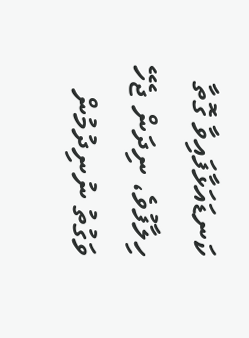ކަނޑައަޅާފައިވާ ގޮތާ ހިލާފުވެ، ނިދަން ޖެހޭ ވަގުތު ނުނިދުމުން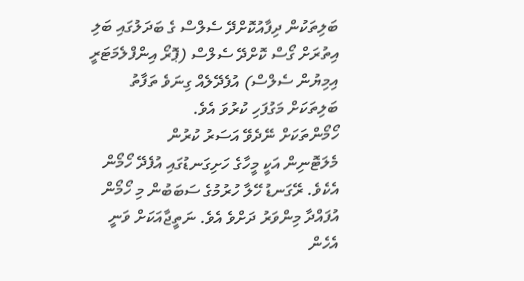ބަލިތަކުން ދިފާއުކޮށްދޭ ސެލްސް ގެ ބަދަލުގައި ބަލި އިތުރަށް ގޯސް ކޮށްދޭ ސެލްސް (ޕޮރޯ އިންފްލެމަޓަރީ އިމިޔުން ސެލްސް) އުފެދޭލެއް ގިނަވެ ތަފާތު ބަލިތަކަށް މަގުފަހި ކުރުވަ އެވެ.
ހޯމޯންތަކަށް ނޭދެވޭ އަސަރު ކުރުން
މެލަޓޮނިން އަކީ މީހާގެ ހަށިގަނޑުގައި އުފެދޭ ހޯމޯން އެކެވެ. ރޭގަނޑު ހޭލާ ހުރުމުގެ ސަބަބުން މި ހޯމޯން އުފައްދާ މިންވަރު ދަށްވެ އެވެ. ނަތީޖާއަކަށް ވަނީ އެހެން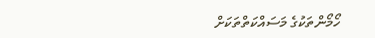ހޯމޯންތަކުގެ މަސައްކަތްތަކަށް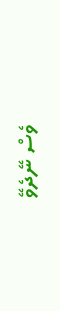ވެސް ނޭދެވޭ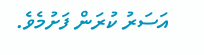އަސަރު ކުރަން ފަށުމެވެ.